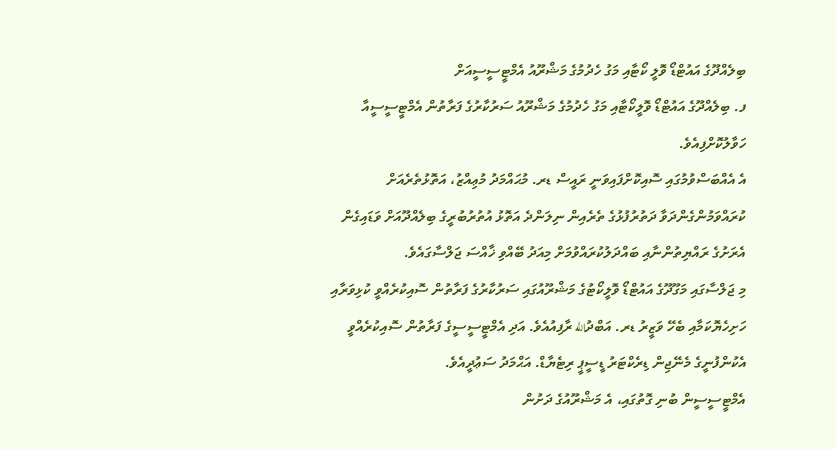ބިލެއްދޫގެ އައުޓްޑޯ ވޮލީ ކޯޓާއި މަގު ހެދުމުގެ މަޝްރޫއު އެމްޓީސީސީއަށް
ފ. ބިލެއްދޫގެ އައުޓްޑޯ ވޮލީކޯޓާއި މަގު ހެދުމުގެ މަޝްރޫއު ސަރުކާރުގެ ފަރާތުން އެމްޓީސީސީއާ ހަވާލުކޮށްފިއެވެ.
އެ އެއްބަސްވުމުގައި ސޮއިކޮށްފައިވަނީ ރައީސް ޑރ. މުޙައްމަދު މުޢިއްޒު، އަތޮޅުތެރެއަށް ކުރައްވަމުންގެންދަވާ ދަތުރުފުޅުގެ ތެރެއިން ނިލަންދެ އަތޮޅު އުތުރުބުރީގެ ބިލެއްދޫއަށް ވަޑައިގެން އެރަށުގެ ރައްޔިތުންނާއި ބައްދަލުކުރައްވުމަށް މިއަދު ބޭއްވި ޚާއްސަ ޖަލްސާގައެވެ.
މި ޖަލްސާގައި މަގޫދޫގެ އައުޓްޑޯ ވޮލީކޯޓުގެ މަޝްރޫއުގައި ސަރުކާރުގެ ފަރާތުން ސޮއިކުރެއްވީ ކުޅިވަރާއި ހަށިހެޔޮކަމާއި ބެހޭ ވަޒީރު ޑރ. އަބްދުالله ރާފިއުއެވެ. އަދި އެމްޓީސީސީގެ ފަރާތުން ސޮއިކުރެއްވީ އެކުންފުނީގެ މެނޭޖިން ޑިރެކްޓަރު ޑީސީޕީ ރިޓެޔާޑް. އަޙްމަދު ސަޢުދީއެވެ.
އެމްޓީސީސީން ބުނި ގޮތުގައި، އެ މަޝްރޫއުގެ ދަށުން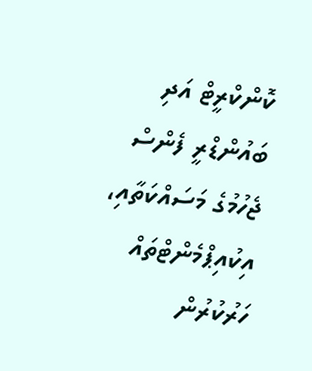ކޮންކްރީޓް އަދި ބައުންޑްރީ ފެންސް ޖެހުމުގެ މަސައްކަތާއި، އިކުއިޕްމެންޓްތައް ހަރުކުރުން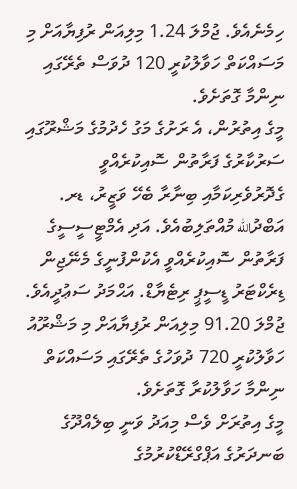ހިމެނެއެވެ. ޖުމްލަ 1.24 މިލިއަން ރުފިޔާއަށް މި މަސައްކަތް ހަވާލުކުރީ 120 ދުވަސް ތެރޭގައި ނިންމާ ގޮތަށެވެ.
މީގެ އިތުރުން، އެ ރަށުގެ މަގު ހެދުމުގެ މަޝްރޫގައި ސަރުކާރުގެ ފަރާތުން ސޮއިކުރެއްވީ ގެދޮރުވެރިކަމާއި ބިނާރާ ބެހޭ ވަޒީރު، ޑރ. އަބްދުالله މުއްތަލިބުއެވެ. އަދި އެމްޓީސީސީގެ ފަރާތުން ސޮއިކުރެއްވީ އެކުންފުނީގެ މެނޭޖިން ޑިރެކްޓަރު ޑީސީޕީ ރިޓެޔާޑް. އަޙްމަދު ސަޢުދީއެވެ.
ޖުމްލަ 91.20 މިލިއަން ރުފިޔާއަށް މި މަޝްރޫއު ހަވާލުކުރީ 720 ދުވަހުގެ ތެރޭގައި މަސައްކަތް ނިންމާ ހަވާލުކުރާ ގޮތަށެވެ.
މީގެ އިތުރަށް ވެސް މިއަދު ވަނީ ބިލެއްދޫގެ ބަނދަރުގެ އަޕްގްރޭޑްކުރުމުގެ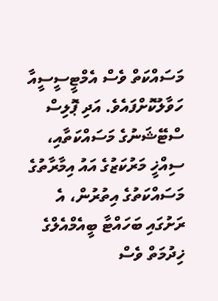މަސައްކަތް ވެސް އެމްޓީސީސީއާ ހަވާލުކޮށްފައެވެ. އަދި ޕޮލިސް ސްޓޭޝަނުގެ މަސައްކަތާއި، ސިއްޚީ މަރުކަޒުގެ އައު އިމާރާތުގެ މަސައްކަތުގެ އިތުރުން، އެ ރަށުގައި ބަހައްޓާ ބީއެމްއެލްގެ ޚިދުމަތް ވެސް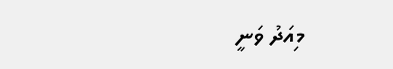މިއަދު ވަނީ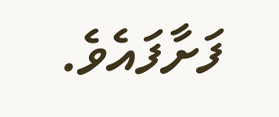ފަށާފައެވެ.